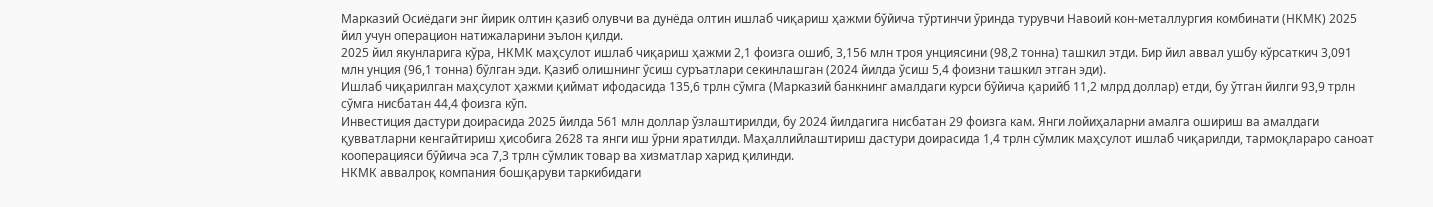Марказий Осиёдаги энг йирик олтин қазиб олувчи ва дунёда олтин ишлаб чиқариш ҳажми бўйича тўртинчи ўринда турувчи Навоий кон-металлургия комбинати (НКМК) 2025 йил учун операцион натижаларини эълон қилди.
2025 йил якунларига кўра, НКМК маҳсулот ишлаб чиқариш ҳажми 2,1 фоизга ошиб, 3,156 млн троя унциясини (98,2 тонна) ташкил этди. Бир йил аввал ушбу кўрсаткич 3,091 млн унция (96,1 тонна) бўлган эди. Қазиб олишнинг ўсиш суръатлари секинлашган (2024 йилда ўсиш 5,4 фоизни ташкил этган эди).
Ишлаб чиқарилган маҳсулот ҳажми қиймат ифодасида 135,6 трлн сўмга (Марказий банкнинг амалдаги курси бўйича қарийб 11,2 млрд доллар) етди, бу ўтган йилги 93,9 трлн сўмга нисбатан 44,4 фоизга кўп.
Инвестиция дастури доирасида 2025 йилда 561 млн доллар ўзлаштирилди, бу 2024 йилдагига нисбатан 29 фоизга кам. Янги лойиҳаларни амалга ошириш ва амалдаги қувватларни кенгайтириш ҳисобига 2628 та янги иш ўрни яратилди. Маҳаллийлаштириш дастури доирасида 1,4 трлн сўмлик маҳсулот ишлаб чиқарилди, тармоқлараро саноат кооперацияси бўйича эса 7,3 трлн сўмлик товар ва хизматлар харид қилинди.
НКМК аввалроқ компания бошқаруви таркибидаги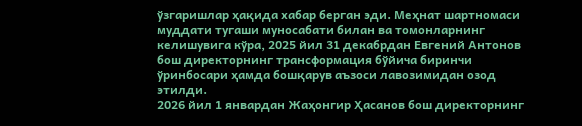ўзгаришлар ҳақида хабар берган эди. Меҳнат шартномаси муддати тугаши муносабати билан ва томонларнинг келишувига кўра, 2025 йил 31 декабрдан Евгений Антонов бош директорнинг трансформация бўйича биринчи ўринбосари ҳамда бошқарув аъзоси лавозимидан озод этилди.
2026 йил 1 январдан Жаҳонгир Ҳасанов бош директорнинг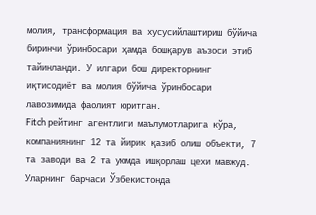молия, трансформация ва хусусийлаштириш бўйича биринчи ўринбосари ҳамда бошқарув аъзоси этиб тайинланди. У илгари бош директорнинг иқтисодиёт ва молия бўйича ўринбосари лавозимида фаолият юритган.
Fitch рейтинг агентлиги маълумотларига кўра, компаниянинг 12 та йирик қазиб олиш объекти, 7 та заводи ва 2 та уюмда ишқорлаш цехи мавжуд. Уларнинг барчаси Ўзбекистонда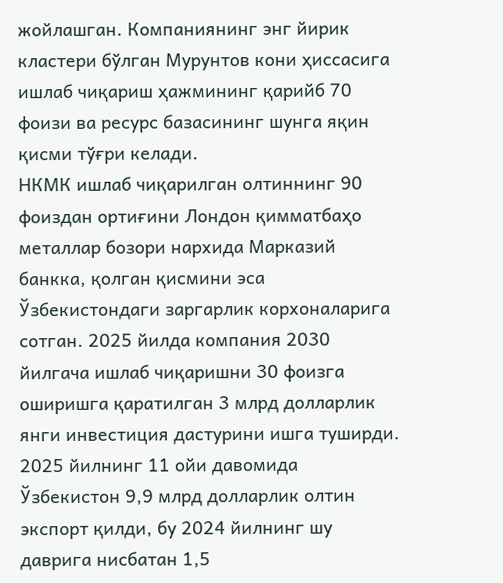жойлашган. Компаниянинг энг йирик кластери бўлган Мурунтов кони ҳиссасига ишлаб чиқариш ҳажмининг қарийб 70 фоизи ва ресурс базасининг шунга яқин қисми тўғри келади.
НКМК ишлаб чиқарилган олтиннинг 90 фоиздан ортиғини Лондон қимматбаҳо металлар бозори нархида Марказий банкка, қолган қисмини эса Ўзбекистондаги заргарлик корхоналарига сотган. 2025 йилда компания 2030 йилгача ишлаб чиқаришни 30 фоизга оширишга қаратилган 3 млрд долларлик янги инвестиция дастурини ишга туширди.
2025 йилнинг 11 ойи давомида Ўзбекистон 9,9 млрд долларлик олтин экспорт қилди, бу 2024 йилнинг шу даврига нисбатан 1,5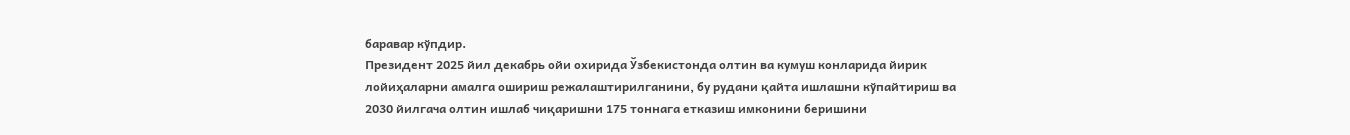баравар кўпдир.
Президент 2025 йил декабрь ойи охирида Ўзбекистонда олтин ва кумуш конларида йирик лойиҳаларни амалга ошириш режалаштирилганини, бу рудани қайта ишлашни кўпайтириш ва 2030 йилгача олтин ишлаб чиқаришни 175 тоннага етказиш имконини беришини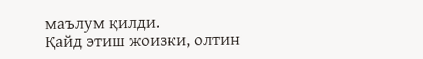маълум қилди.
Қайд этиш жоизки, олтин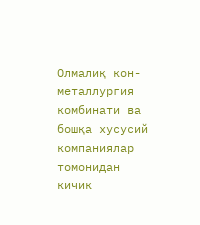Олмалиқ кон-металлургия комбинати ва бошқа хусусий компаниялар томонидан кичик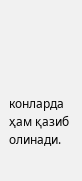конларда ҳам қазиб олинади.